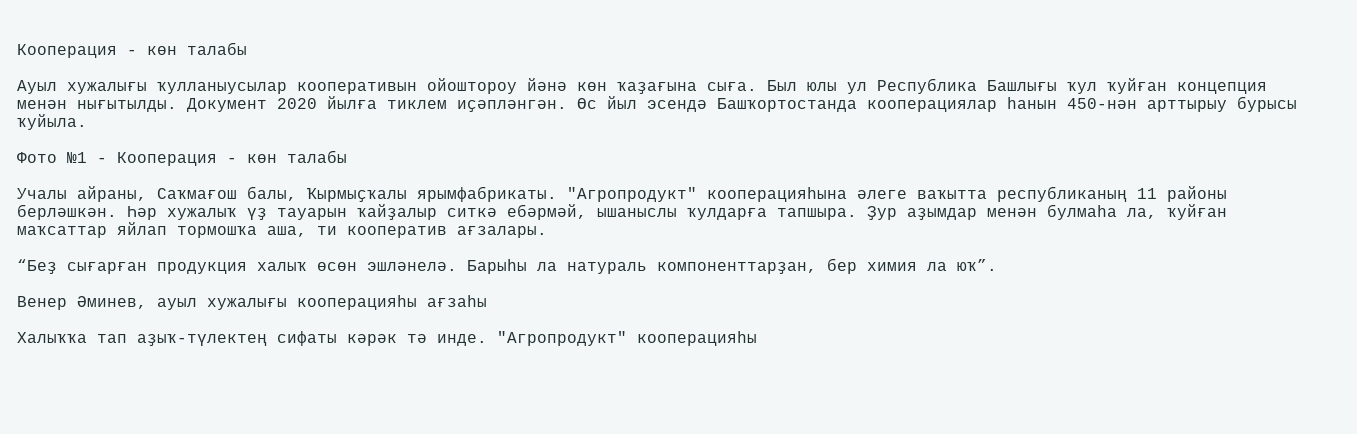Кооперация - көн талабы

Ауыл хужалығы ҡулланыусылар кооперативын ойоштороу йәнә көн ҡаҙағына сыға. Был юлы ул Республика Башлығы ҡул ҡуйған концепция менән нығытылды. Документ 2020 йылға тиклем иҫәпләнгән. Өс йыл эсендә Башҡортостанда кооперациялар һанын 450-нән арттырыу бурысы ҡуйыла.

Фото №1 - Кооперация - көн талабы

Учалы айраны, Саҡмағош балы, Ҡырмыҫҡалы ярымфабрикаты. "Агропродукт" кооперацияһына әлеге ваҡытта республиканың 11 районы берләшкән. Һәр хужалыҡ үҙ тауарын ҡайҙалыр ситкә ебәрмәй, ышаныслы ҡулдарға тапшыра. Ҙур аҙымдар менән булмаһа ла, ҡуйған маҡсаттар яйлап тормошҡа аша, ти кооператив ағзалары.

“Беҙ сығарған продукция халыҡ өсөн эшләнелә. Барыһы ла натураль компоненттарҙан, бер химия ла юҡ”.

Венер Әминев, ауыл хужалығы кооперацияһы ағзаһы

Халыҡҡа тап аҙыҡ-түлектең сифаты кәрәк тә инде. "Агропродукт" кооперацияһы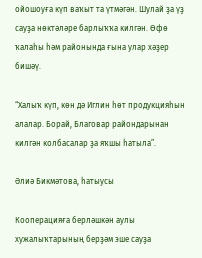ойошоуға күп ваҡыт та үтмәгән. Шулай ҙа үҙ сауҙа нөктәләре барлыҡҡа килгән. Өфө ҡалаһы һәм районында ғына улар хәҙер бишәү.

“Халыҡ күп, көн дә Иглин һөт продукцияһын алалар. Борай, Благовар райондарынан килгән колбасалар ҙа яҡшы һатыла”.

Әлиә Бикмәтова, һатыусы

Кооперацияға берләшкән аулы хужалыҡтарының берҙәм эше сауҙа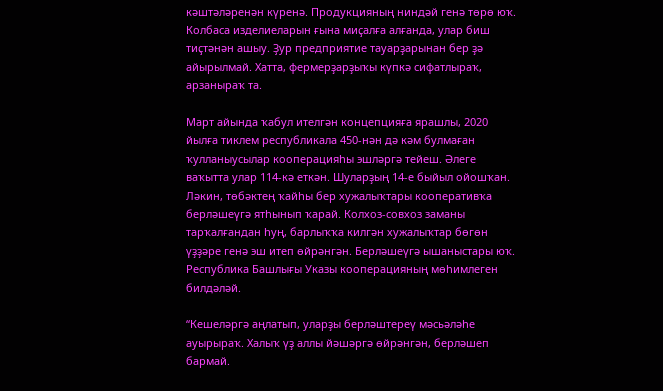кәштәләренән күренә. Продукцияның ниндәй генә төрө юҡ. Колбаса изделиеларын ғына миҫалға алғанда, улар биш тиҫтәнән ашыу. Ҙур предприятие тауарҙарынан бер ҙә айырылмай. Хатта, фермерҙарҙыҡы күпкә сифатлыраҡ, арзаныраҡ та.

Март айында ҡабул ителгән концепцияға ярашлы, 2020 йылға тиклем республикала 450-нән дә кәм булмаған ҡулланыусылар кооперацияһы эшләргә тейеш. Әлеге ваҡытта улар 114-кә еткән. Шуларҙың 14-е быйыл ойошҡан. Ләкин, төбәктең ҡайһы бер хужалыҡтары кооперативҡа берләшеүгә ятһынып ҡарай. Колхоз-совхоз заманы тарҡалғандан һуң, барлыҡҡа килгән хужалыҡтар бөгөн үҙҙәре генә эш итеп өйрәнгән. Берләшеүгә ышаныстары юҡ. Республика Башлығы Указы кооперацияның мөһимлеген билдәләй.

“Кешеләргә аңлатып, уларҙы берләштереү мәсьәләһе ауырыраҡ. Халыҡ үҙ аллы йәшәргә өйрәнгән, берләшеп бармай.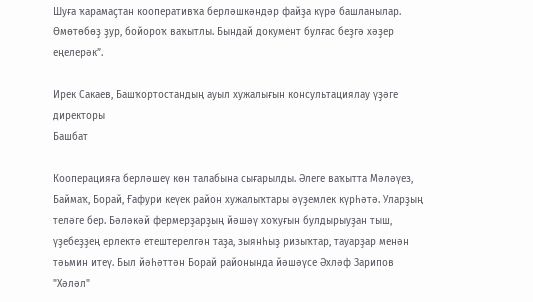Шуға ҡарамаҫтан кооперативҡа берләшкәндәр файҙа күрә башланылар. Өмөтөбөҙ ҙур, бойороҡ ваҡытлы. Бындай документ булғас беҙгә хәҙер еңелерәк”.

Ирек Сакаев, Башҡортостандың ауыл хужалығын консультациялау үҙәге директоры
Башбат

Кооперацияға берләшеү көн талабына сығарылды. Әлеге ваҡытта Мәләүез, Баймаҡ, Борай, Ғафури кеүек район хужалыҡтары әүҙемлек күрһәтә. Уларҙың теләге бер. Бәләкәй фермерҙарҙың йәшәү хоҡуғын булдырыуҙан тыш, үҙебеҙҙең ерлектә етештерелгән таҙа, зыянһыҙ ризыҡтар, тауарҙар менән тәьмин итеү. Был йәһәттән Борай районында йәшәүсе Әхләф Зарипов "Хәләл"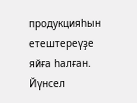продукцияһын етештереүҙе яйға һалған. Йүнсел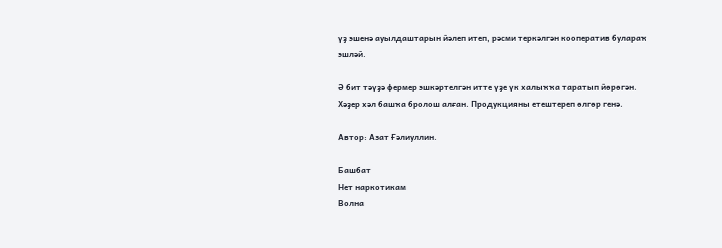үҙ эшенә ауылдаштарын йәлеп итеп, рәсми теркәлгән кооператив булараҡ эшләй.

Ә бит тәүҙә фермер эшкәртелгән итте үҙе үк халыҡҡа таратып йөрөгән. Хәҙер хәл башҡа бролош алған. Продукцияны етештереп өлгөр генә.

Автор: Азат Ғәлиуллин.

Башбат
Нет наркотикам
Волна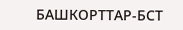БАШКОРТТАР-БСТ